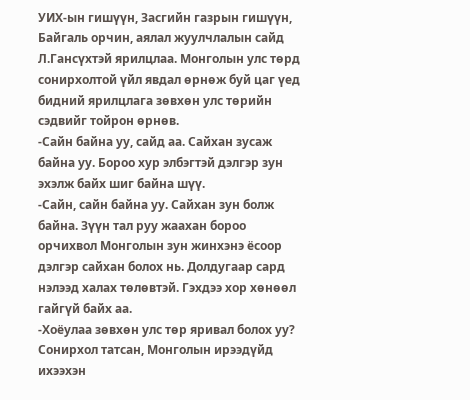УИХ-ын гишүүн, Засгийн газрын гишүүн, Байгаль орчин, аялал жуулчлалын сайд Л.Гансүхтэй ярилцлаа. Монголын улс төрд сонирхолтой үйл явдал өрнөж буй цаг үед бидний ярилцлага зөвхөн улс төрийн сэдвийг тойрон өрнөв.
-Сайн байна уу, сайд аа. Сайхан зусаж байна уу. Бороо хур элбэгтэй дэлгэр зун эхэлж байх шиг байна шүү.
-Сайн, сайн байна уу. Сайхан зун болж байна. Зүүн тал руу жаахан бороо орчихвол Монголын зун жинхэнэ ёсоор дэлгэр сайхан болох нь. Долдугаар сард нэлээд халах төлөвтэй. Гэхдээ хор хөнөөл гайгүй байх аа.
-Хоёулаа зөвхөн улс төр яривал болох уу? Сонирхол татсан, Монголын ирээдүйд ихээхэн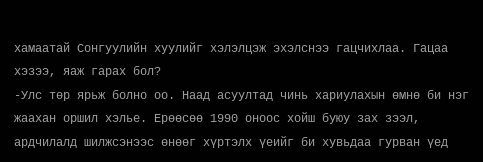хамаатай Сонгуулийн хуулийг хэлэлцэж эхэлснээ гацчихлаа. Гацаа хэзээ, яаж гарах бол?
-Улс төр ярьж болно оо. Наад асуултад чинь хариулахын өмнө би нэг жаахан оршил хэлье. Ерөөсөө 1990 оноос хойш буюу зах зээл, ардчилалд шилжсэнээс өнөөг хүртэлх үеийг би хувьдаа гурван үед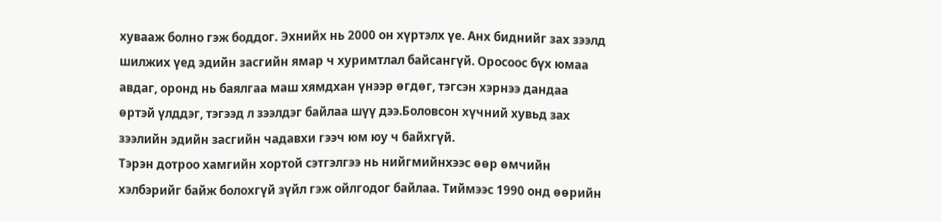хувааж болно гэж боддог. Эхнийх нь 2000 он хүртэлх үе. Анх биднийг зах зээлд шилжих үед эдийн засгийн ямар ч хуримтлал байсангүй. Оросоос бүх юмаа авдаг, оронд нь баялгаа маш хямдхан үнээр өгдөг, тэгсэн хэрнээ дандаа өртэй үлддэг, тэгээд л зээлдэг байлаа шүү дээ.Боловсон хүчний хувьд зах зээлийн эдийн засгийн чадавхи гээч юм юу ч байхгүй.
Тэрэн дотроо хамгийн хортой сэтгэлгээ нь нийгмийнхээс өөр өмчийн хэлбэрийг байж болохгүй зүйл гэж ойлгодог байлаа. Тиймээс 1990 онд өөрийн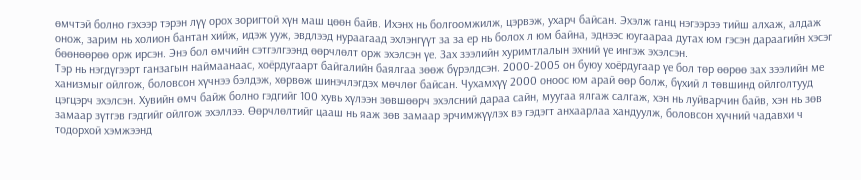өмчтэй болно гэхээр тэрэн лүү орох зоригтой хүн маш цөөн байв. Ихэнх нь болгоомжилж, цэрвэж, ухарч байсан. Эхэлж ганц нэгээрээ тийш алхаж, алдаж онож, зарим нь холион бантан хийж, идэж ууж, эвдлээд нураагаад эхлэнгүүт за за ер нь болох л юм байна, эднээс юугаараа дутах юм гэсэн дараагийн хэсэг бөөнөөрөө орж ирсэн. Энэ бол өмчийн сэтгэлгээнд өөрчлөлт орж эхэлсэн үе. Зах зээлийн хуримтлалын эхний үе ингэж эхэлсэн.
Тэр нь нэгдүгээрт ганзагын наймаанаас, хоёрдугаарт байгалийн баялгаа зөөж бүрэлдсэн. 2000-2005 он буюу хоёрдугаар үе бол төр өөрөө зах зээлийн ме ханизмыг ойлгож, боловсон хүчнээ бэлдэж, хөрвөж шинэчлэгдэх мөчлөг байсан. Чухамхүү 2000 оноос юм арай өөр болж, бүхий л төвшинд ойлголтууд цэгцэрч эхэлсэн. Хувийн өмч байж болно гэдгийг 100 хувь хүлээн зөвшөөрч эхэлсний дараа сайн, муугаа ялгаж салгаж, хэн нь луйварчин байв, хэн нь зөв замаар зүтгэв гэдгийг ойлгож эхэллээ. Өөрчлөлтийг цааш нь яаж зөв замаар эрчимжүүлэх вэ гэдэгт анхаарлаа хандуулж, боловсон хүчний чадавхи ч тодорхой хэмжээнд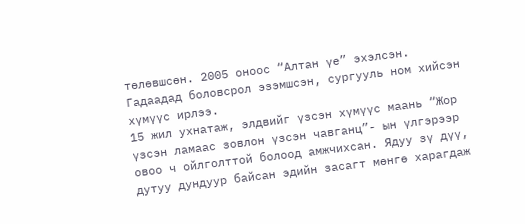төлөвшсөн. 2005 оноос “Алтан үе” эхэлсэн. Гадаадад боловсрол эзэмшсэн, сургууль ном хийсэн хүмүүс ирлээ.
15 жил ухнатаж, элдвийг үзсэн хүмүүс маань “Жор үзсэн ламаас зовлон үзсэн чавганц”- ын үлгэрээр овоо ч ойлголттой болоод амжчихсан. Ядуу зү дүү, дутуу дундуур байсан эдийн засагт мөнгө харагдаж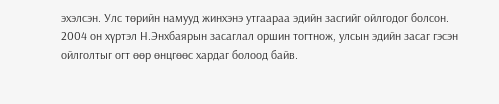эхэлсэн. Улс төрийн намууд жинхэнэ утгаараа эдийн засгийг ойлгодог болсон.
2004 он хүртэл Н.Энхбаярын засаглал оршин тогтнож, улсын эдийн засаг гэсэн ойлголтыг огт өөр өнцгөөс хардаг болоод байв.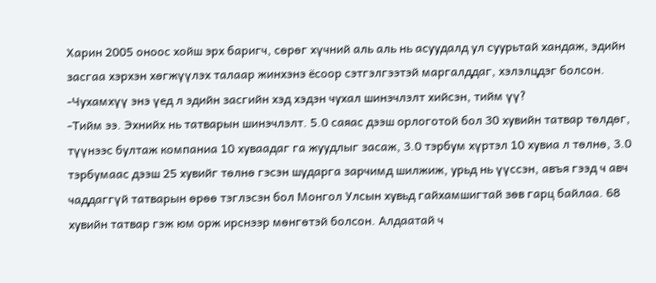Харин 2005 оноос хойш эрх баригч, сөрөг хүчний аль аль нь асуудалд ул суурьтай хандаж, эдийн засгаа хэрхэн хөгжүүлэх талаар жинхэнэ ёсоор сэтгэлгээтэй маргалддаг, хэлэлцдэг болсон.
-Чухамхүү энэ үед л эдийн засгийн хэд хэдэн чухал шинэчлэлт хийсэн, тийм үү?
-Тийм ээ. Эхнийх нь татварын шинэчлэлт. 5.0 саяас дээш орлоготой бол 30 хувийн татвар төлдөг, түүнээс бултаж компаниа 10 хуваадаг га жуудлыг засаж, 3.0 тэрбум хүртэл 10 хувиа л төлнө, 3.0 тэрбумаас дээш 25 хувийг төлнө гэсэн шударга зарчимд шилжиж, урьд нь үүссэн, авъя гээд ч авч чаддаггүй татварын өрөө тэглэсэн бол Монгол Улсын хувьд гайхамшигтай зөв гарц байлаа. 68 хувийн татвар гэж юм орж ирснээр мөнгөтэй болсон. Алдаатай ч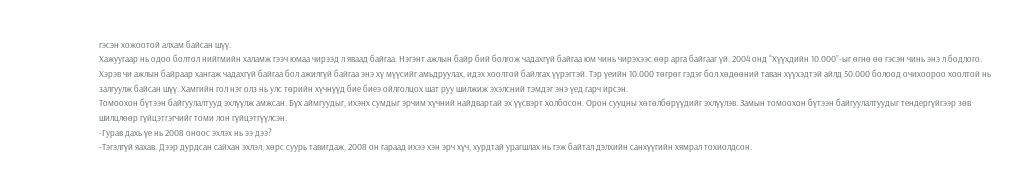гэсэн хожоотой алхам байсан шүү.
Хажуугаар нь одоо болтол нийгмийн халамж гээч юмаа чирээд л яваад байгаа. Нэгэнт ажлын байр бий болгож чадахгүй байгаа юм чинь чирэхээс өөр арга байгааг үй. 2004 онд “Хүүхдийн 10.000”-ыг өгнө өө гэсэн чинь энэ л бодлого. Хэрэв чи ажлын байраар хангаж чадахгүй байгаа бол ажилгүй байгаа энэ хү мүүсийг амьдруулах, идэх хоолтой байлгах үүрэгтэй. Тэр үеийн 10.000 төгрөг гэдэг бол хөдөөний таван хүүхэдтэй айлд 50.000 болоод очихоороо хоолтой нь залгуулж байсан шүү. Хамгийн гол нэг олз нь улс төрийн хүчнүүд бие биеэ ойлголцох шат руу шилжиж эхэлсний тэмдэг энэ үед гарч ирсэн.
Томоохон бүтээн байгуулалтууд эхлүүлж амжсан. Бүх аймгуудыг, ихэнх сумдыг эрчим хүчний найдвартай эх үүсвэрт холбосон. Орон сууцны хөтөлбөрүүдийг эхлүүлэв. Замын томоохон бүтээн байгуулалтуудыг тендергүйгээр зөв шилцлөөр гүйцэтгэгчийг томи лон гүйцэтгүүлсэн.
-Гурав дахь үе нь 2008 оноос эхлэх нь ээ дээ?
-Тэгэлгүй яахав. Дээр дурдсан сайхан эхлэл, хөрс суурь тавигдаж, 2008 он гараад ихээ хэн эрч хүч, хурдтай урагшлах нь гэж байтал дэлхийн санхүүгийн хямрал тохиолдсон.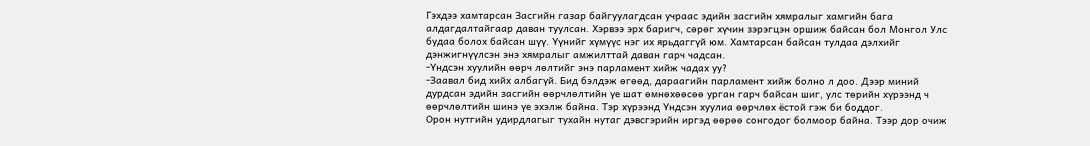Гэхдээ хамтарсан Засгийн газар байгуулагдсан учраас эдийн засгийн хямралыг хамгийн бага алдагдалтайгаар даван туулсан. Хэрвээ эрх баригч, сөрөг хүчин зэрэгцэн оршиж байсан бол Монгол Улс будаа болох байсан шүү. Үүнийг хүмүүс нэг их ярьдаггүй юм. Хамтарсан байсан тулдаа дэлхийг дэнжигнүүлсэн энэ хямралыг амжилттай даван гарч чадсан.
-Үндсэн хуулийн өөрч лөлтийг энэ парламент хийж чадах уу?
-Заавал бид хийх албагүй. Бид бэлдэж өгөөд, дараагийн парламент хийж болно л доо. Дээр миний дурдсан эдийн засгийн өөрчлөлтийн үе шат өмнөхөөсөө урган гарч байсан шиг, улс төрийн хүрээнд ч өөрчлөлтийн шинэ үе эхэлж байна. Тэр хүрээнд Үндсэн хуулиа өөрчлөх ёстой гэж би боддог.
Орон нутгийн удирдлагыг тухайн нутаг дэвсгэрийн иргэд өөрөө сонгодог болмоор байна. Тээр дор очиж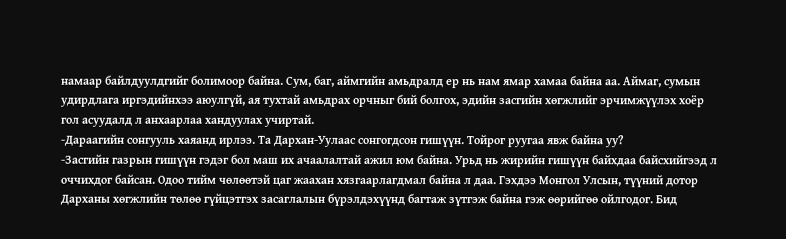намаар байлдуулдгийг болимоор байна. Сум, баг, аймгийн амьдралд ер нь нам ямар хамаа байна аа. Аймаг, сумын удирдлага иргэдийнхээ аюулгүй, ая тухтай амьдрах орчныг бий болгох, эдийн засгийн хөгжлийг эрчимжүүлэх хоёр гол асуудалд л анхаарлаа хандуулах учиртай.
-Дараагийн сонгууль хаяанд ирлээ. Та Дархан-Уулаас сонгогдсон гишүүн. Тойрог руугаа явж байна уу?
-Засгийн газрын гишүүн гэдэг бол маш их ачаалалтай ажил юм байна. Урьд нь жирийн гишүүн байхдаа байсхийгээд л оччихдог байсан. Одоо тийм чөлөөтэй цаг жаахан хязгаарлагдмал байна л даа. Гэхдээ Монгол Улсын, түүний дотор Дарханы хөгжлийн төлөө гүйцэтгэх засаглалын бүрэлдэхүүнд багтаж зүтгэж байна гэж өөрийгөө ойлгодог. Бид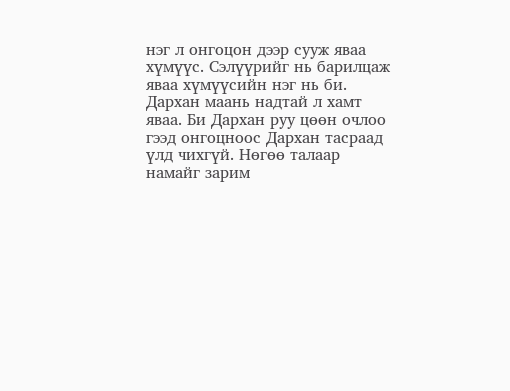нэг л онгоцон дээр сууж яваа хүмүүс. Сэлүүрийг нь барилцаж яваа хүмүүсийн нэг нь би.
Дархан маань надтай л хамт яваа. Би Дархан руу цөөн очлоо гээд онгоцноос Дархан тасраад үлд чихгүй. Нөгөө талаар намайг зарим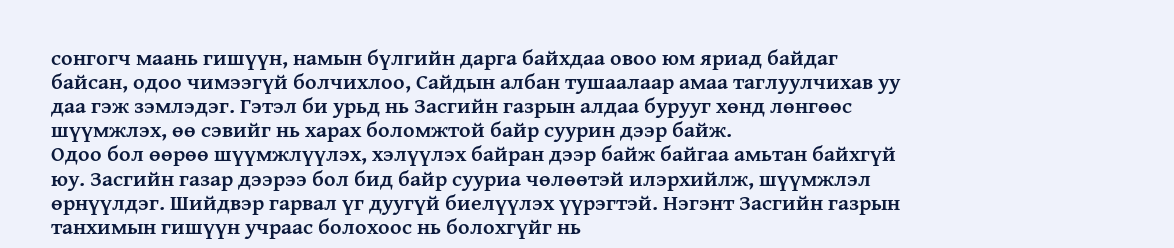сонгогч маань гишүүн, намын бүлгийн дарга байхдаа овоо юм яриад байдаг байсан, одоо чимээгүй болчихлоо, Сайдын албан тушаалаар амаа таглуулчихав уу даа гэж зэмлэдэг. Гэтэл би урьд нь Засгийн газрын алдаа бурууг хөнд лөнгөөс шүүмжлэх, өө сэвийг нь харах боломжтой байр суурин дээр байж.
Одоо бол өөрөө шүүмжлүүлэх, хэлүүлэх байран дээр байж байгаа амьтан байхгүй юу. Засгийн газар дээрээ бол бид байр сууриа чөлөөтэй илэрхийлж, шүүмжлэл өрнүүлдэг. Шийдвэр гарвал үг дуугүй биелүүлэх үүрэгтэй. Нэгэнт Засгийн газрын танхимын гишүүн учраас болохоос нь болохгүйг нь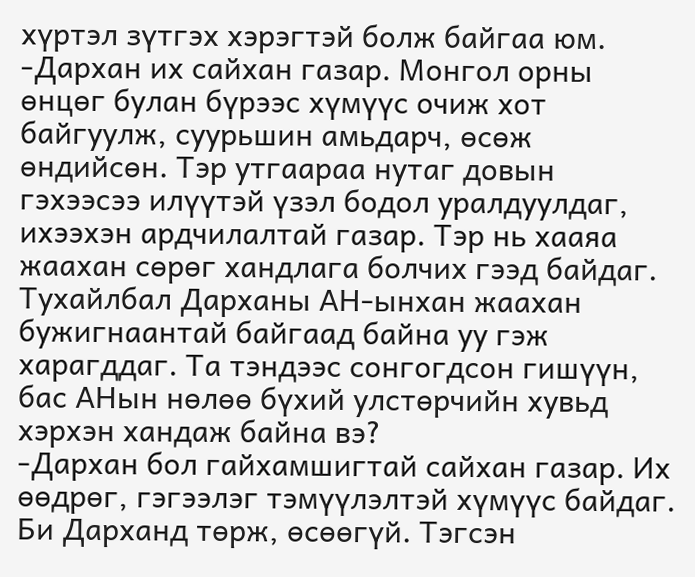хүртэл зүтгэх хэрэгтэй болж байгаа юм.
-Дархан их сайхан газар. Монгол орны өнцөг булан бүрээс хүмүүс очиж хот байгуулж, суурьшин амьдарч, өсөж өндийсөн. Тэр утгаараа нутаг довын гэхээсээ илүүтэй үзэл бодол уралдуулдаг, ихээхэн ардчилалтай газар. Тэр нь хааяа жаахан сөрөг хандлага болчих гээд байдаг. Тухайлбал Дарханы АН-ынхан жаахан бужигнаантай байгаад байна уу гэж харагддаг. Та тэндээс сонгогдсон гишүүн, бас АНын нөлөө бүхий улстөрчийн хувьд хэрхэн хандаж байна вэ?
-Дархан бол гайхамшигтай сайхан газар. Их өөдрөг, гэгээлэг тэмүүлэлтэй хүмүүс байдаг. Би Дарханд төрж, өсөөгүй. Тэгсэн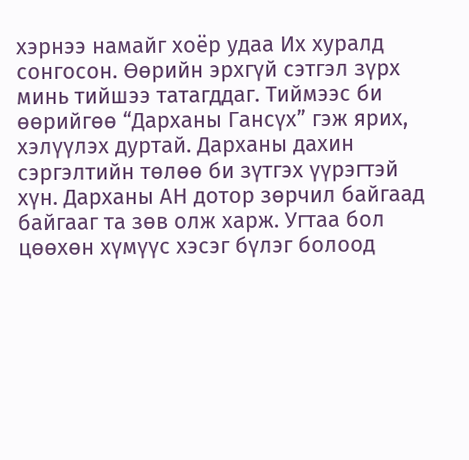хэрнээ намайг хоёр удаа Их хуралд сонгосон. Өөрийн эрхгүй сэтгэл зүрх минь тийшээ татагддаг. Тиймээс би өөрийгөө “Дарханы Гансүх” гэж ярих, хэлүүлэх дуртай. Дарханы дахин сэргэлтийн төлөө би зүтгэх үүрэгтэй хүн. Дарханы АН дотор зөрчил байгаад байгааг та зөв олж харж. Угтаа бол цөөхөн хүмүүс хэсэг бүлэг болоод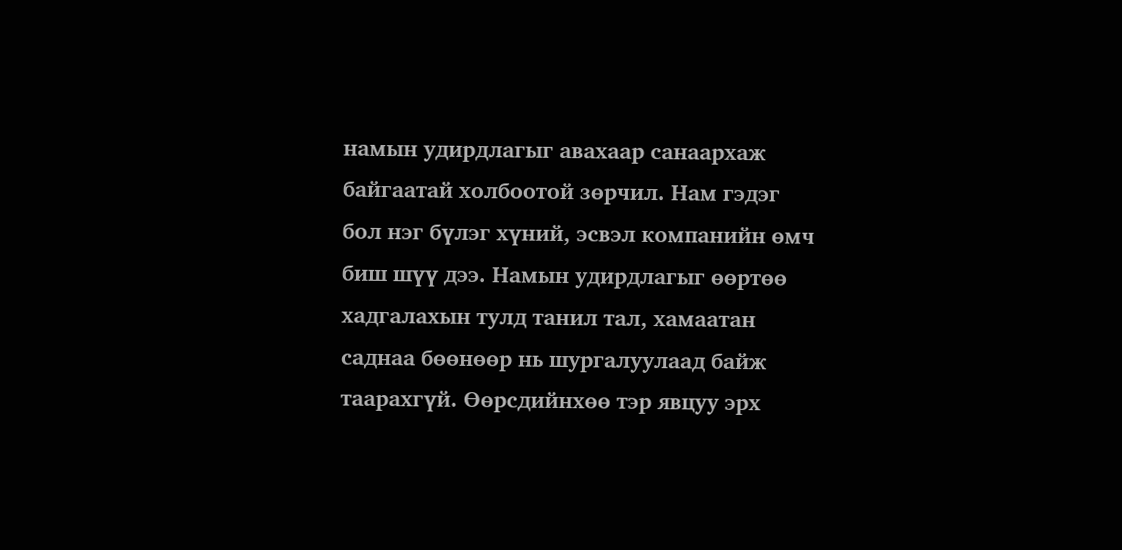намын удирдлагыг авахаар санаархаж байгаатай холбоотой зөрчил. Нам гэдэг бол нэг бүлэг хүний, эсвэл компанийн өмч биш шүү дээ. Намын удирдлагыг өөртөө хадгалахын тулд танил тал, хамаатан саднаа бөөнөөр нь шургалуулаад байж таарахгүй. Өөрсдийнхөө тэр явцуу эрх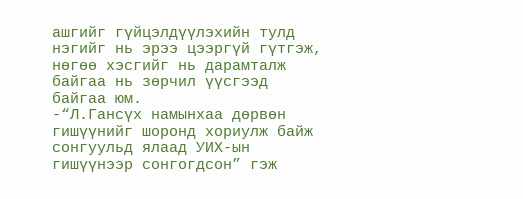ашгийг гүйцэлдүүлэхийн тулд нэгийг нь эрээ цээргүй гүтгэж, нөгөө хэсгийг нь дарамталж байгаа нь зөрчил үүсгээд байгаа юм.
-“Л.Гансүх намынхаа дөрвөн гишүүнийг шоронд хориулж байж сонгуульд ялаад УИХ-ын гишүүнээр сонгогдсон” гэж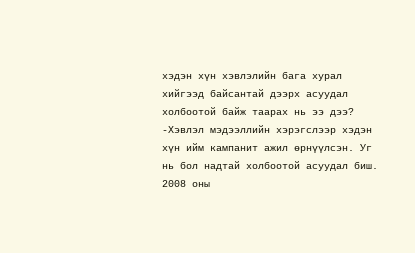хэдэн хүн хэвлэлийн бага хурал хийгээд байсантай дээрх асуудал холбоотой байж таарах нь ээ дээ?
-Хэвлэл мэдээллийн хэрэгслээр хэдэн хүн ийм кампанит ажил өрнүүлсэн. Уг нь бол надтай холбоотой асуудал биш. 2008 оны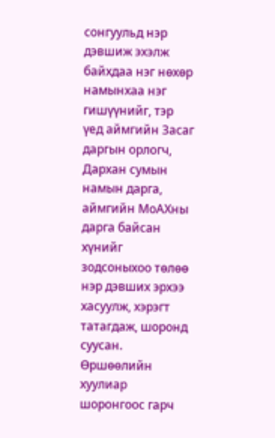сонгуульд нэр дэвшиж эхэлж байхдаа нэг нөхөр намынхаа нэг гишүүнийг, тэр үед аймгийн Засаг даргын орлогч, Дархан сумын намын дарга, аймгийн МоАХны дарга байсан хүнийг зодсоныхоо төлөө нэр дэвших эрхээ хасуулж, хэрэгт татагдаж, шоронд суусан.
Өршөөлийн хуулиар шоронгоос гарч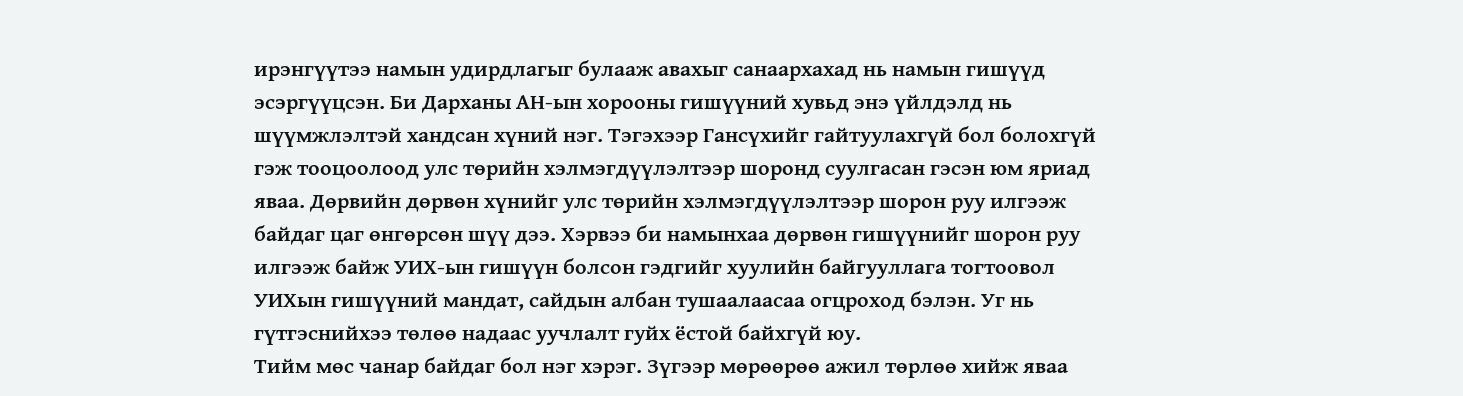ирэнгүүтээ намын удирдлагыг булааж авахыг санаархахад нь намын гишүүд эсэргүүцсэн. Би Дарханы АН-ын хорооны гишүүний хувьд энэ үйлдэлд нь шүүмжлэлтэй хандсан хүний нэг. Тэгэхээр Гансүхийг гайтуулахгүй бол болохгүй гэж тооцоолоод улс төрийн хэлмэгдүүлэлтээр шоронд суулгасан гэсэн юм яриад яваа. Дөрвийн дөрвөн хүнийг улс төрийн хэлмэгдүүлэлтээр шорон руу илгээж байдаг цаг өнгөрсөн шүү дээ. Хэрвээ би намынхаа дөрвөн гишүүнийг шорон руу илгээж байж УИХ-ын гишүүн болсон гэдгийг хуулийн байгууллага тогтоовол УИХын гишүүний мандат, сайдын албан тушаалаасаа огцроход бэлэн. Уг нь гүтгэснийхээ төлөө надаас уучлалт гуйх ёстой байхгүй юу.
Тийм мөс чанар байдаг бол нэг хэрэг. Зүгээр мөрөөрөө ажил төрлөө хийж яваа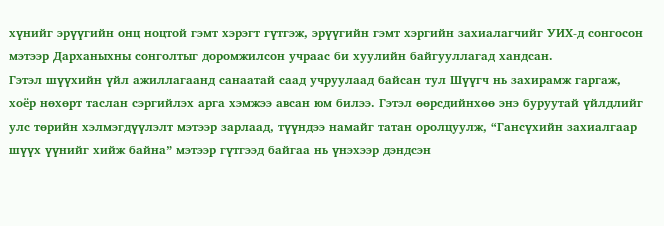хүнийг эрүүгийн онц ноцтой гэмт хэрэгт гүтгэж, эрүүгийн гэмт хэргийн захиалагчийг УИХ-д сонгосон мэтээр Дарханыхны сонголтыг доромжилсон учраас би хуулийн байгууллагад хандсан.
Гэтэл шүүхийн үйл ажиллагаанд санаатай саад учруулаад байсан тул Шүүгч нь захирамж гаргаж, хоёр нөхөрт таслан сэргийлэх арга хэмжээ авсан юм билээ. Гэтэл өөрсдийнхөө энэ буруутай үйлдлийг улс төрийн хэлмэгдүүлэлт мэтээр зарлаад, түүндээ намайг татан оролцуулж, “Гансүхийн захиалгаар шүүх үүнийг хийж байна” мэтээр гүтгээд байгаа нь үнэхээр дэндсэн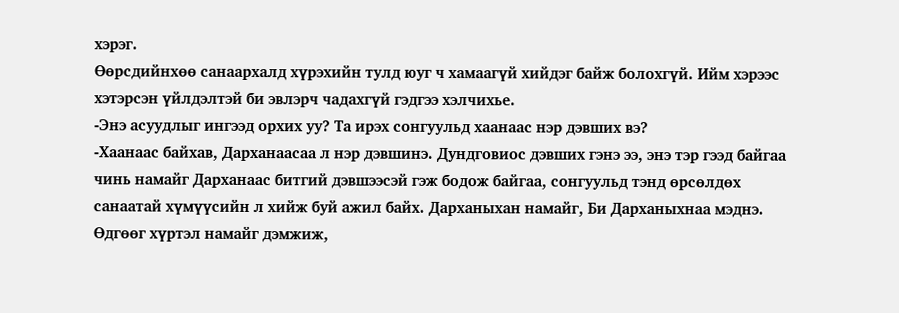хэрэг.
Өөрсдийнхөө санаархалд хүрэхийн тулд юуг ч хамаагүй хийдэг байж болохгүй. Ийм хэрээс хэтэрсэн үйлдэлтэй би эвлэрч чадахгүй гэдгээ хэлчихье.
-Энэ асуудлыг ингээд орхих уу? Та ирэх сонгуульд хаанаас нэр дэвших вэ?
-Хаанаас байхав, Дарханаасаа л нэр дэвшинэ. Дундговиос дэвших гэнэ ээ, энэ тэр гээд байгаа чинь намайг Дарханаас битгий дэвшээсэй гэж бодож байгаа, сонгуульд тэнд өрсөлдөх санаатай хүмүүсийн л хийж буй ажил байх. Дарханыхан намайг, Би Дарханыхнаа мэднэ. Өдгөөг хүртэл намайг дэмжиж,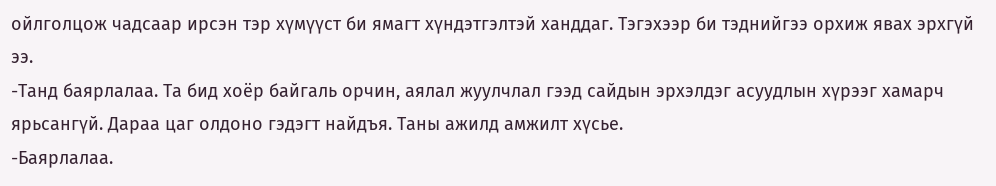ойлголцож чадсаар ирсэн тэр хүмүүст би ямагт хүндэтгэлтэй ханддаг. Тэгэхээр би тэднийгээ орхиж явах эрхгүй ээ.
-Танд баярлалаа. Та бид хоёр байгаль орчин, аялал жуулчлал гээд сайдын эрхэлдэг асуудлын хүрээг хамарч ярьсангүй. Дараа цаг олдоно гэдэгт найдъя. Таны ажилд амжилт хүсье.
-Баярлалаа.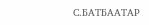С.БАТБААТАР